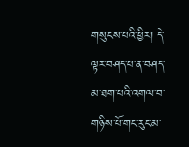གསུངས་པའི་ཕྱིར། དེ་ལྟར་བཤད་པ་ན་བཤད་མ་ཐག་པའི་འགལ་བ་གཉིས་པོ་གང་རུང་མ་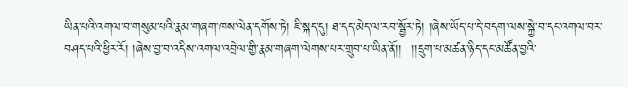ཡིན་པའི་འགལ་བ་གསུམ་པའི་རྣམ་གཞག་ཁས་ལེན་དགོས་ཏེ། ཇི་སྐད་དུ། ཐ་དད་མེད་ལ་རབ་སྦྱོར་ཏེ། །ཞེས་ཡོད་པ་དེ་བདག་ལས་སྐྱེ་བ་དང་འགལ་བར་བཤད་པའི་ཕྱིར་རོ། །ཞེས་བྱ་བ་འདིས་འགལ་འབྲེལ་གྱི་རྣམ་གཞག་ལེགས་པར་གྲུབ་པ་ཡིན་ནོ།།  །།དྲུག་པ་མཚན་ཉིད་དང་མཚོན་བྱའི་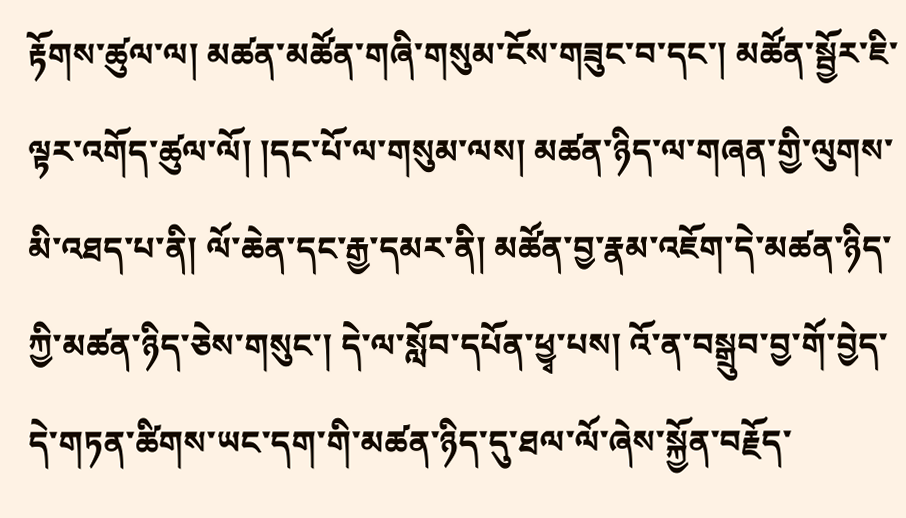རྟོགས་ཚུལ་ལ། མཚན་མཚོན་གཞི་གསུམ་ངོས་གཟུང་བ་དང་། མཚོན་སྦྱོར་ཇི་ལྟར་འགོད་ཚུལ་ལོ། །དང་པོ་ལ་གསུམ་ལས། མཚན་ཉིད་ལ་གཞན་གྱི་ལུགས་མི་འཐད་པ་ནི། ལོ་ཆེན་དང་རྒྱ་དམར་ནི། མཚོན་བྱ་རྣམ་འཇོག་དེ་མཚན་ཉིད་ཀྱི་མཚན་ཉིད་ཅེས་གསུང་། དེ་ལ་སློབ་དཔོན་ཕྱྭ་པས། འོ་ན་བསྒྲུབ་བྱ་གོ་བྱེད་དེ་གཏན་ཚིགས་ཡང་དག་གི་མཚན་ཉིད་དུ་ཐལ་ལོ་ཞེས་སྐྱོན་བརྗོད་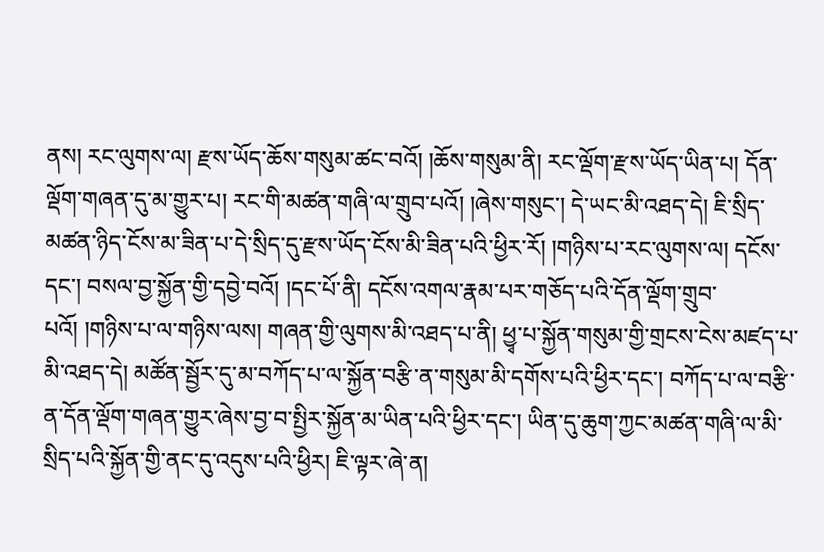ནས། རང་ལུགས་ལ། རྫས་ཡོད་ཆོས་གསུམ་ཚང་བའོ། །ཆོས་གསུམ་ནི། རང་ལྡོག་རྫས་ཡོད་ཡིན་པ། དོན་ལྡོག་གཞན་དུ་མ་གྱུར་པ། རང་གི་མཚན་གཞི་ལ་གྲུབ་པའོ། །ཞེས་གསུང་། དེ་ཡང་མི་འཐད་དེ། ཇི་སྲིད་མཚན་ཉིད་ངོས་མ་ཟིན་པ་དེ་སྲིད་དུ་རྫས་ཡོད་ངོས་མི་ཟིན་པའི་ཕྱིར་རོ། །གཉིས་པ་རང་ལུགས་ལ། དངོས་དང་། བསལ་བྱ་སྐྱོན་གྱི་དབྱེ་བའོ། །དང་པོ་ནི། དངོས་འགལ་རྣམ་པར་གཅོད་པའི་དོན་ལྡོག་གྲུབ་པའོ། །གཉིས་པ་ལ་གཉིས་ལས། གཞན་གྱི་ལུགས་མི་འཐད་པ་ནི། ཕྱྭ་པ་སྐྱོན་གསུམ་གྱི་གྲངས་ངེས་མཛད་པ་མི་འཐད་དེ། མཚོན་སྦྱོར་དུ་མ་བཀོད་པ་ལ་སྐྱོན་བརྩི་ན་གསུམ་མི་དགོས་པའི་ཕྱིར་དང་། བཀོད་པ་ལ་བརྩི་ན་དོན་ལྡོག་གཞན་གྱུར་ཞེས་བྱ་བ་སྤྱིར་སྐྱོན་མ་ཡིན་པའི་ཕྱིར་དང་། ཡིན་དུ་ཆུག་ཀྱང་མཚན་གཞི་ལ་མི་སྲིད་པའི་སྐྱོན་གྱི་ནང་དུ་འདུས་པའི་ཕྱིར། ཇི་ལྟར་ཞེ་ན།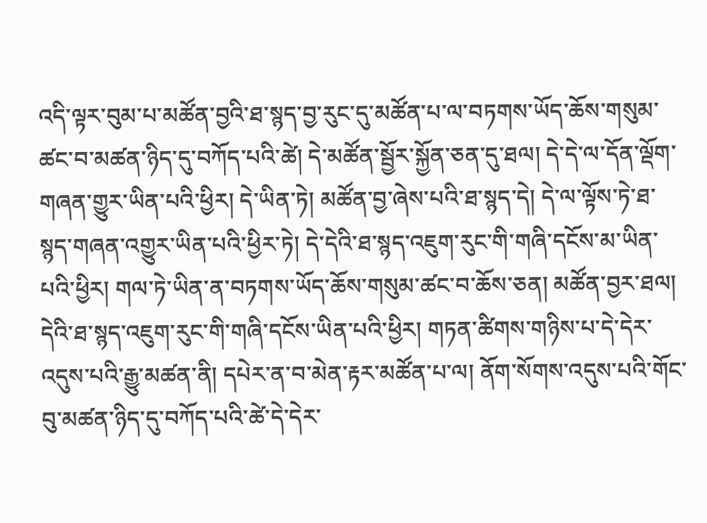འདི་ལྟར་བུམ་པ་མཚོན་བྱའི་ཐ་སྙད་བྱ་རུང་དུ་མཚོན་པ་ལ་བཏགས་ཡོད་ཆོས་གསུམ་ཚང་བ་མཚན་ཉིད་དུ་བཀོད་པའི་ཚེ། དེ་མཚོན་སྦྱོར་སྐྱོན་ཅན་དུ་ཐལ། དེ་དེ་ལ་དོན་ལྡོག་གཞན་གྱུར་ཡིན་པའི་ཕྱིར། དེ་ཡིན་ཏེ། མཚོན་བྱ་ཞེས་པའི་ཐ་སྙད་དེ། དེ་ལ་ལྟོས་ཏེ་ཐ་སྙད་གཞན་འགྱུར་ཡིན་པའི་ཕྱིར་ཏེ། དེ་དེའི་ཐ་སྙད་འཇུག་རུང་གི་གཞི་དངོས་མ་ཡིན་པའི་ཕྱིར། གལ་ཏེ་ཡིན་ན་བཏགས་ཡོད་ཆོས་གསུམ་ཚང་བ་ཆོས་ཅན། མཚོན་བྱར་ཐལ། དེའི་ཐ་སྙད་འཇུག་རུང་གི་གཞི་དངོས་ཡིན་པའི་ཕྱིར། གཏན་ཚིགས་གཉིས་པ་དེ་དེར་འདུས་པའི་རྒྱུ་མཚན་ནི། དཔེར་ན་བ་མེན་རྟར་མཚོན་པ་ལ། ནོག་སོགས་འདུས་པའི་གོང་བུ་མཚན་ཉིད་དུ་བཀོད་པའི་ཚེ་དེ་དེར་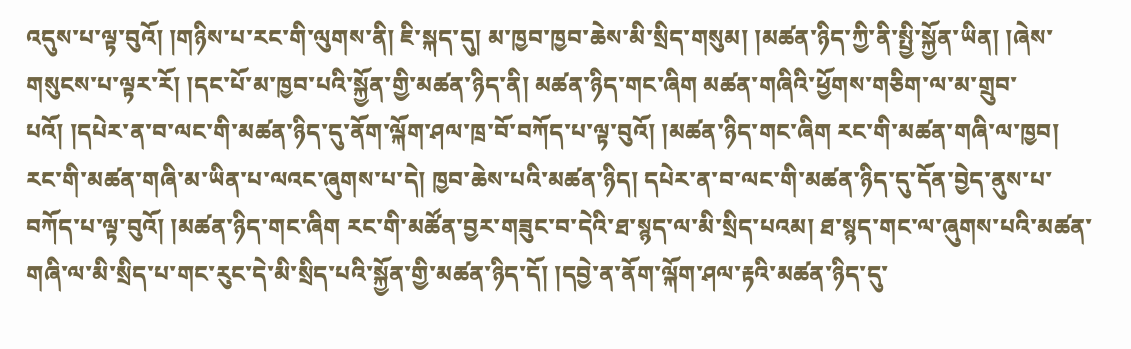འདུས་པ་ལྟ་བུའོ། །གཉིས་པ་རང་གི་ལུགས་ནི། ཇི་སྐད་དུ། མ་ཁྱབ་ཁྱབ་ཆེས་མི་སྲིད་གསུམ། །མཚན་ཉིད་ཀྱི་ནི་སྤྱི་སྐྱོན་ཡིན། །ཞེས་གསུངས་པ་ལྟར་རོ། །དང་པོ་མ་ཁྱབ་པའི་སྐྱོན་གྱི་མཚན་ཉིད་ནི། མཚན་ཉིད་གང་ཞིག མཚན་གཞིའི་ཕྱོགས་གཅིག་ལ་མ་གྲུབ་པའོ། །དཔེར་ན་བ་ལང་གི་མཚན་ཉིད་དུ་ནོག་ལྐོག་ཤལ་ཁྲ་བོ་བཀོད་པ་ལྟ་བུའོ། །མཚན་ཉིད་གང་ཞིག རང་གི་མཚན་གཞི་ལ་ཁྱབ། རང་གི་མཚན་གཞི་མ་ཡིན་པ་ལའང་ཞུགས་པ་དེ། ཁྱབ་ཆེས་པའི་མཚན་ཉིད། དཔེར་ན་བ་ལང་གི་མཚན་ཉིད་དུ་དོན་བྱེད་ནུས་པ་བཀོད་པ་ལྟ་བུའོ། །མཚན་ཉིད་གང་ཞིག རང་གི་མཚོན་བྱར་གཟུང་བ་དེའི་ཐ་སྙད་ལ་མི་སྲིད་པའམ། ཐ་སྙད་གང་ལ་ཞུགས་པའི་མཚན་གཞི་ལ་མི་སྲིད་པ་གང་རུང་དེ་མི་སྲིད་པའི་སྐྱོན་གྱི་མཚན་ཉིད་དོ། །དབྱེ་ན་ནོག་ལྐོག་ཤལ་རྟའི་མཚན་ཉིད་དུ་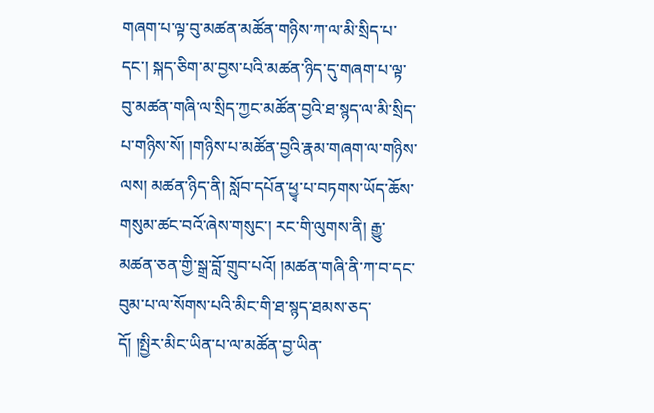གཞག་པ་ལྟ་བུ་མཚན་མཚོན་གཉིས་ཀ་ལ་མི་སྲིད་པ་དང་། སྐད་ཅིག་མ་བྱས་པའི་མཚན་ཉིད་དུ་གཞག་པ་ལྟ་བུ་མཚན་གཞི་ལ་སྲིད་ཀྱང་མཚོན་བྱའི་ཐ་སྙད་ལ་མི་སྲིད་པ་གཉིས་སོ། །གཉིས་པ་མཚོན་བྱའི་རྣམ་གཞག་ལ་གཉིས་ལས། མཚན་ཉིད་ནི། སློབ་དཔོན་ཕྱྭ་པ་བཏགས་ཡོད་ཆོས་གསུམ་ཚང་བའོ་ཞེས་གསུང་། རང་གི་ལུགས་ནི། རྒྱུ་མཚན་ཅན་གྱི་སྒྲ་བློ་གྲུབ་པའོ། །མཚན་གཞི་ནི་ཀ་བ་དང་བུམ་པ་ལ་སོགས་པའི་མིང་གི་ཐ་སྙད་ཐམས་ཅད་དོ། །སྤྱིར་མིང་ཡིན་པ་ལ་མཚོན་བྱ་ཡིན་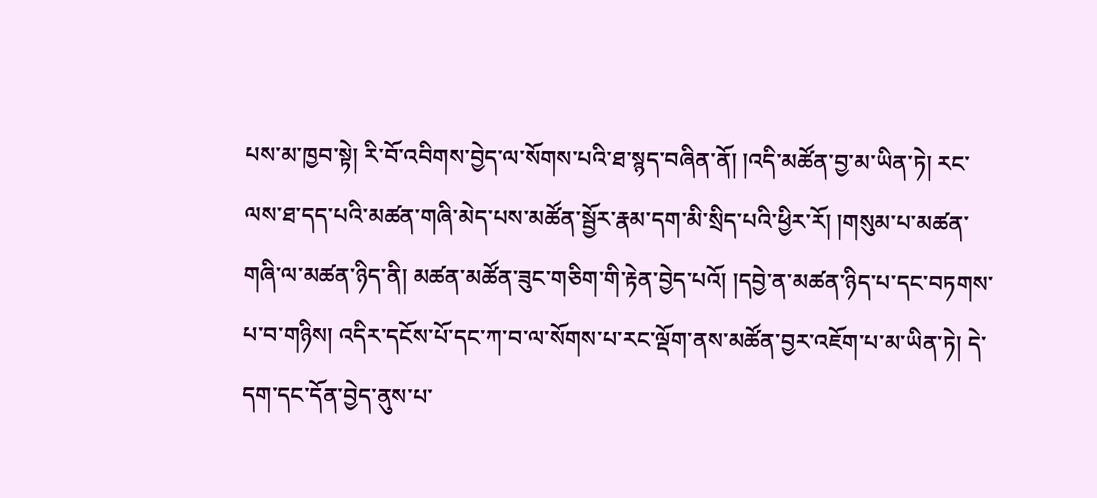པས་མ་ཁྱབ་སྟེ། རི་བོ་འབིགས་བྱེད་ལ་སོགས་པའི་ཐ་སྙད་བཞིན་ནོ། །འདི་མཚོན་བྱ་མ་ཡིན་ཏེ། རང་ལས་ཐ་དད་པའི་མཚན་གཞི་མེད་པས་མཚོན་སྦྱོར་རྣམ་དག་མི་སྲིད་པའི་ཕྱིར་རོ། །གསུམ་པ་མཚན་གཞི་ལ་མཚན་ཉིད་ནི། མཚན་མཚོན་ཟུང་གཅིག་གི་རྟེན་བྱེད་པའོ། །དབྱེ་ན་མཚན་ཉིད་པ་དང་བཏགས་པ་བ་གཉིས། འདིར་དངོས་པོ་དང་ཀ་བ་ལ་སོགས་པ་རང་ལྡོག་ནས་མཚོན་བྱར་འཇོག་པ་མ་ཡིན་ཏེ། དེ་དག་དང་དོན་བྱེད་ནུས་པ་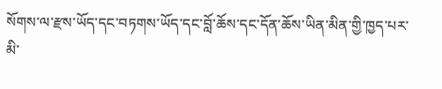སོགས་ལ་རྫས་ཡོད་དང་བཏགས་ཡོད་དང་བློ་ཆོས་དང་དོན་ཆོས་ཡིན་མིན་གྱི་ཁྱད་པར་མི་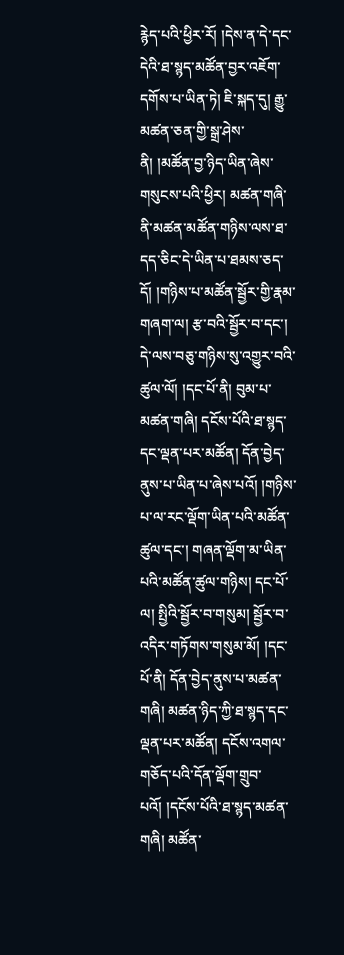རྙེད་པའི་ཕྱིར་རོ། །དེས་ན་དེ་དང་དེའི་ཐ་སྙད་མཚོན་བྱར་འཇོག་དགོས་པ་ཡིན་ཏེ། ཇི་སྐད་དུ། རྒྱུ་མཚན་ཅན་གྱི་སྒྲ་ཤེས་ནི། །མཚོན་བྱ་ཉིད་ཡིན་ཞེས་གསུངས་པའི་ཕྱིར། མཚན་གཞི་ནི་མཚན་མཚོན་གཉིས་ལས་ཐ་དད་ཅིང་དེ་ཡིན་པ་ཐམས་ཅད་དོ། །གཉིས་པ་མཚོན་སྦྱོར་གྱི་རྣམ་གཞག་ལ། རྩ་བའི་སྦྱོར་བ་དང་། དེ་ལས་བཅུ་གཉིས་སུ་འགྱུར་བའི་ཚུལ་ལོ། །དང་པོ་ནི། བུམ་པ་མཚན་གཞི། དངོས་པོའི་ཐ་སྙད་དང་ལྡན་པར་མཚོན། དོན་བྱེད་ནུས་པ་ཡིན་པ་ཞེས་པའོ། །གཉིས་པ་ལ་རང་ལྡོག་ཡིན་པའི་མཚོན་ཚུལ་དང་། གཞན་ལྡོག་མ་ཡིན་པའི་མཚོན་ཚུལ་གཉིས། དང་པོ་ལ། སྤྱིའི་སྦྱོར་བ་གསུམ། སྦྱོར་བ་འདིར་གཏོགས་གསུམ་མོ། །དང་པོ་ནི། དོན་བྱེད་ནུས་པ་མཚན་གཞི། མཚན་ཉིད་ཀྱི་ཐ་སྙད་དང་ལྡན་པར་མཚོན། དངོས་འགལ་གཅོད་པའི་དོན་ལྡོག་གྲུབ་པའོ། །དངོས་པོའི་ཐ་སྙད་མཚན་གཞི། མཚོན་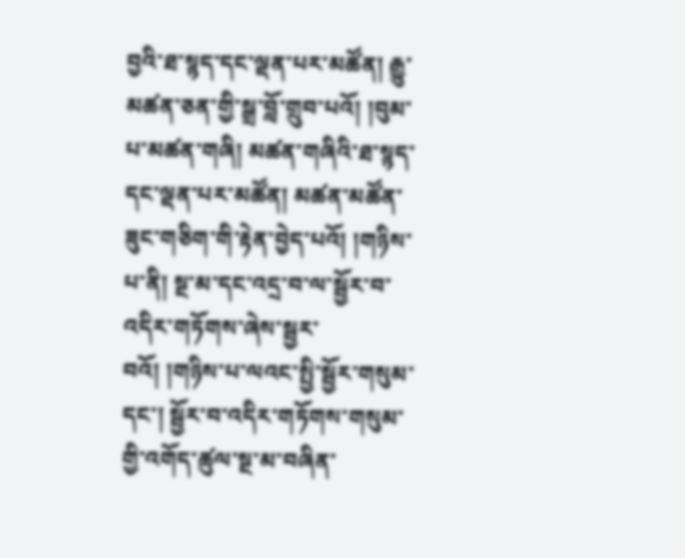བྱའི་ཐ་སྙད་དང་ལྡན་པར་མཚོན། རྒྱུ་མཚན་ཅན་གྱི་སྒྲ་བློ་གྲུབ་པའོ། །བུམ་པ་མཚན་གཞི། མཚན་གཞིའི་ཐ་སྙད་དང་ལྡན་པར་མཚོན། མཚན་མཚོན་ཟུང་གཅིག་གི་རྟེན་བྱེད་པའོ། །གཉིས་པ་ནི། སྔ་མ་དང་འདྲ་བ་ལ་སྦྱོར་བ་འདིར་གཏོགས་ཞེས་སྦྱར་བའོ། །གཉིས་པ་ལའང་སྤྱི་སྦྱོར་གསུམ་དང་། སྦྱོར་བ་འདིར་གཏོགས་གསུམ་གྱི་འགོད་ཚུལ་སྔ་མ་བཞིན་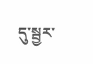དུ་སྦྱར་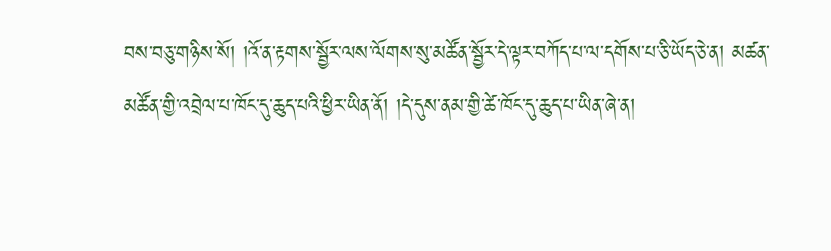བས་བཅུ་གཉིས་སོ། །འོ་ན་རྟགས་སྦྱོར་ལས་ལོགས་སུ་མཚོན་སྦྱོར་དེ་ལྟར་བཀོད་པ་ལ་དགོས་པ་ཅི་ཡོད་ཅེ་ན། མཚན་མཚོན་གྱི་འབྲེལ་པ་ཁོང་དུ་ཆུད་པའི་ཕྱིར་ཡིན་ནོ། །དེ་དུས་ནམ་གྱི་ཚེ་ཁོང་དུ་ཆུད་པ་ཡིན་ཞེ་ན།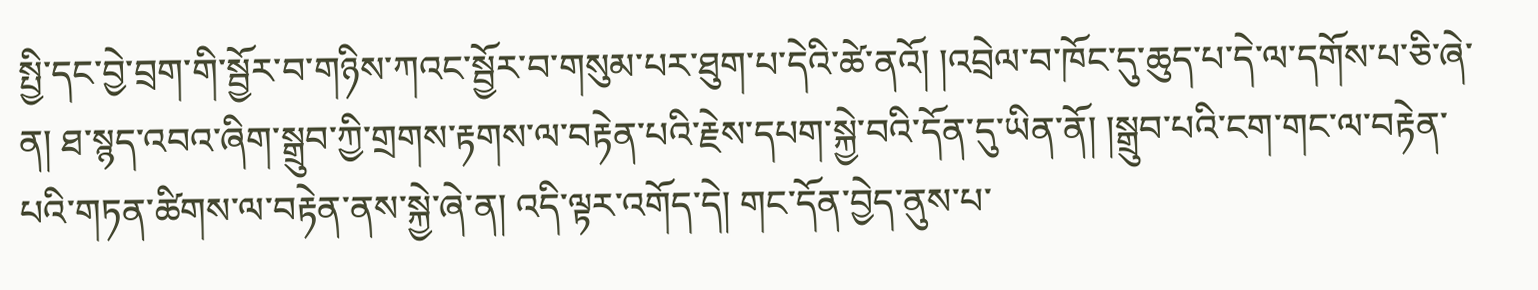སྤྱི་དང་བྱེ་བྲག་གི་སྦྱོར་བ་གཉིས་ཀའང་སྦྱོར་བ་གསུམ་པར་ཐུག་པ་དེའི་ཚེ་ནའོ། །འབྲེལ་བ་ཁོང་དུ་ཆུད་པ་དེ་ལ་དགོས་པ་ཅི་ཞེ་ན། ཐ་སྙད་འབའ་ཞིག་སྒྲུབ་ཀྱི་གྲགས་རྟགས་ལ་བརྟེན་པའི་རྗེས་དཔག་སྐྱེ་བའི་དོན་དུ་ཡིན་ནོ། །སྒྲུབ་པའི་ངག་གང་ལ་བརྟེན་པའི་གཏན་ཚིགས་ལ་བརྟེན་ནས་སྐྱེ་ཞེ་ན། འདི་ལྟར་འགོད་དེ། གང་དོན་བྱེད་ནུས་པ་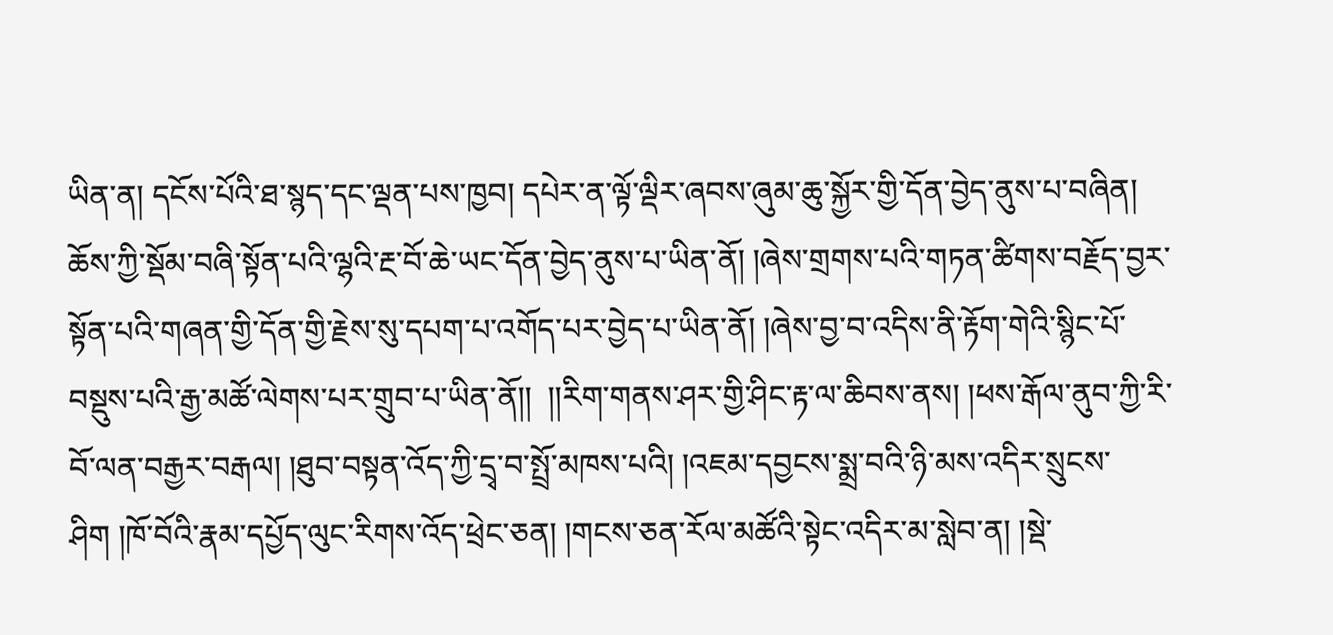ཡིན་ན། དངོས་པོའི་ཐ་སྙད་དང་ལྡན་པས་ཁྱབ། དཔེར་ན་ལྟོ་ལྡིར་ཞབས་ཞུམ་ཆུ་སྐྱོར་གྱི་དོན་བྱེད་ནུས་པ་བཞིན། ཆོས་ཀྱི་སྡོམ་བཞི་སྟོན་པའི་ལྷའི་རྔ་བོ་ཆེ་ཡང་དོན་བྱེད་ནུས་པ་ཡིན་ནོ། །ཞེས་གྲགས་པའི་གཏན་ཚིགས་བརྗོད་བྱར་སྟོན་པའི་གཞན་གྱི་དོན་གྱི་རྗེས་སུ་དཔག་པ་འགོད་པར་བྱེད་པ་ཡིན་ནོ། །ཞེས་བྱ་བ་འདིས་ནི་རྟོག་གེའི་སྙིང་པོ་བསྡུས་པའི་རྒྱ་མཚོ་ལེགས་པར་གྲུབ་པ་ཡིན་ནོ།།  །།རིག་གནས་ཤར་གྱི་ཤིང་རྟ་ལ་ཆིབས་ནས། །ཕས་རྒོལ་ནུབ་ཀྱི་རི་བོ་ལན་བརྒྱར་བརྒལ། །ཐུབ་བསྟན་འོད་ཀྱི་དྲྭ་བ་སྤྲོ་མཁས་པའི། །འཇམ་དབྱངས་སྨྲ་བའི་ཉི་མས་འདིར་སྲུངས་ཤིག །ཁོ་བོའི་རྣམ་དཔྱོད་ལུང་རིགས་འོད་ཕྲེང་ཅན། །གངས་ཅན་རོལ་མཚོའི་སྟེང་འདིར་མ་སླེབ་ན། །སྡེ་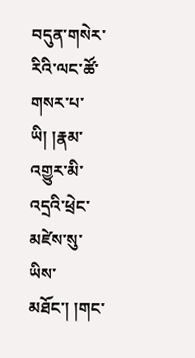བདུན་གསེར་རིའི་ལང་ཚོ་གསར་པ་ཡི། །རྣམ་འགྱུར་མི་འདྲའི་ཕྲེང་མཛེས་སུ་ཡིས་མཐོང་། །གང་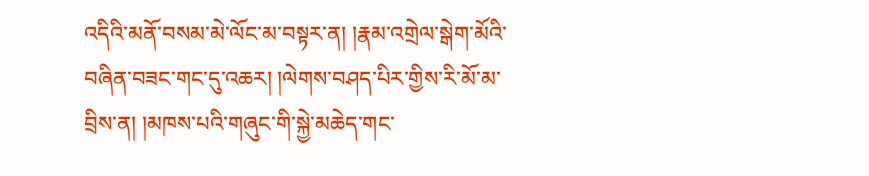འདིའི་མནོ་བསམ་མེ་ལོང་མ་བསྟར་ན། །རྣམ་འགྲེལ་སྒེག་མོའི་བཞིན་བཟང་གང་དུ་འཆར། །ལེགས་བཤད་པིར་གྱིས་རི་མོ་མ་བྲིས་ན། །མཁས་པའི་གཞུང་གི་སྐྱེ་མཆེད་གང་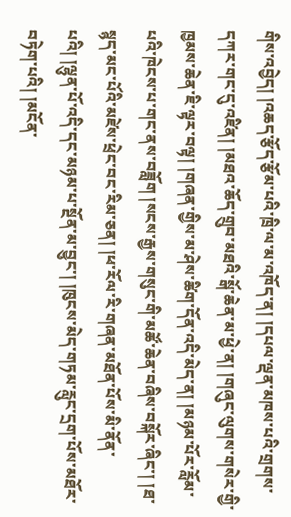གིས་འབྱེད། །འཆད་རྩོད་རྩོམ་པའི་ཁྲི་ལ་མ་འཁོད་ན། །དཔལ་ལྡན་མཁས་པའི་གྲགས་དཀར་གང་དུ་འཛིན། །མཐའ་ཆོད་གྲུབ་མཐའི་སྒོ་ཆེན་མ་ཕྱེ་ན། །གཞུང་ལུགས་གསེར་གྱི་ཁྱམས་ཆེན་ཇི་ལྟར་བལྟ། །གཞན་གྱིས་མ་ཤེས་ཚིག་དོན་འདི་མེད་ན། །མཉམ་པོར་རློམ་པའི་ཁེངས་པ་གང་ནས་བཟློག །སངས་རྒྱས་གསུང་གི་མཚོ་ཆེན་བཞིས་བསྐོར་ཞིང་། །ཐ་སྙད་མང་པོའི་མཛེས་ཕྲེང་བང་རིམ་ཅན། །ཕ་རོལ་རི་གཞན་མཐོན་པོས་མི་ནོན་པའི། །ལྷུན་པོ་འདི་དང་མཉམ་པ་སྔོན་མ་བྱུང་། །ཁུངས་མེད་གཏམ་རླུང་དྲག་པོས་མཐོར་བཏེག་པའི། །མངོན་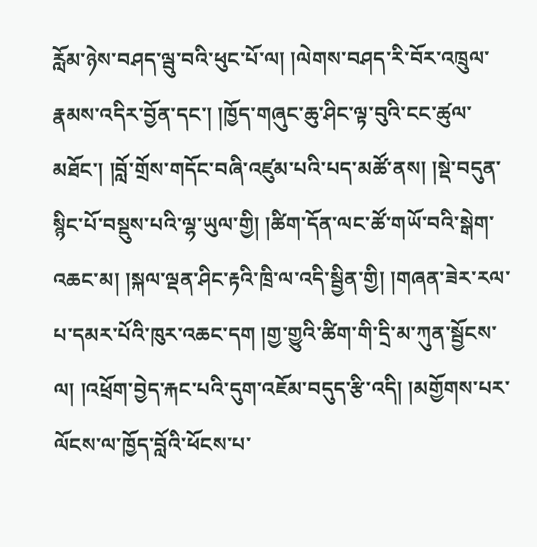རློམ་ཉེས་བཤད་ལྦུ་བའི་ཕུང་པོ་ལ། །ལེགས་བཤད་རི་བོར་འཁྲུལ་རྣམས་འདིར་བྱོན་དང་། །ཁྱོད་གཞུང་ཆུ་ཤིང་ལྟ་བུའི་ངང་ཚུལ་མཐོང་། །བློ་གྲོས་གདོང་བཞི་འཛུམ་པའི་པད་མཚོ་ནས། །སྡེ་བདུན་སྙིང་པོ་བསྡུས་པའི་ལྷ་ཡུལ་གྱི། །ཚིག་དོན་ལང་ཚོ་གཡོ་བའི་སྒེག་འཆང་མ། །སྐལ་ལྡན་ཤིང་རྟའི་ཁྲི་ལ་འདི་སྦྱིན་གྱི། །གཞན་ཟེར་རལ་པ་དམར་པོའི་ཁུར་འཆང་དག །གྱ་གྱུའི་ཚིག་གི་དྲི་མ་ཀུན་སྦྱོངས་ལ། །འཕྲོག་བྱེད་རྐང་པའི་དུག་འཇོམ་བདུད་རྩི་འདི། །མགྱོགས་པར་ལོངས་ལ་ཁྱོད་བློའི་ཕོངས་པ་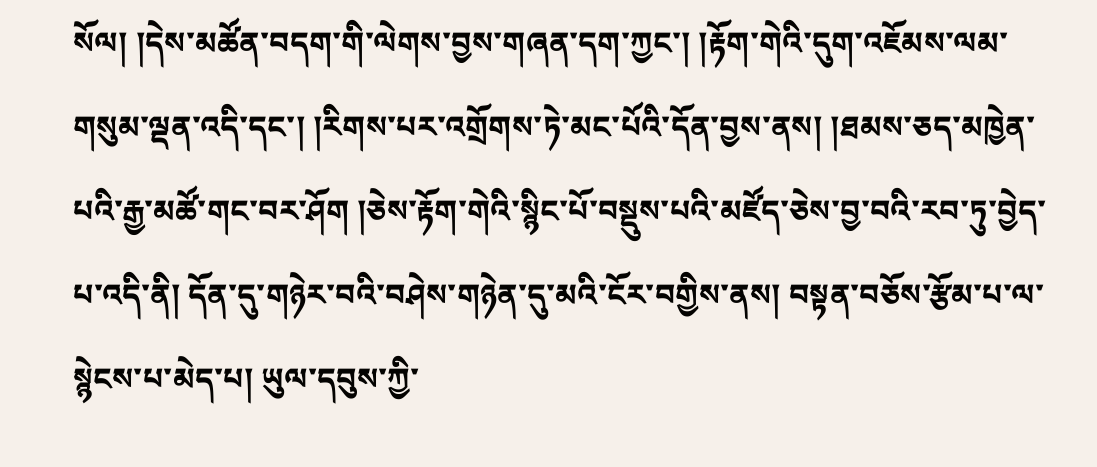སོལ། །དེས་མཚོན་བདག་གི་ལེགས་བྱས་གཞན་དག་ཀྱང་། །རྟོག་གེའི་དུག་འཇོམས་ལམ་གསུམ་ལྡན་འདི་དང་། །རིགས་པར་འགྲོགས་ཏེ་མང་པོའི་དོན་བྱས་ནས། །ཐམས་ཅད་མཁྱེན་པའི་རྒྱ་མཚོ་གང་བར་ཤོག །ཅེས་རྟོག་གེའི་སྙིང་པོ་བསྡུས་པའི་མཛོད་ཅེས་བྱ་བའི་རབ་ཏུ་བྱེད་པ་འདི་ནི། དོན་དུ་གཉེར་བའི་བཤེས་གཉེན་དུ་མའི་ངོར་བགྱིས་ནས། བསྟན་བཅོས་རྩོམ་པ་ལ་སྙེངས་པ་མེད་པ། ཡུལ་དབུས་ཀྱི་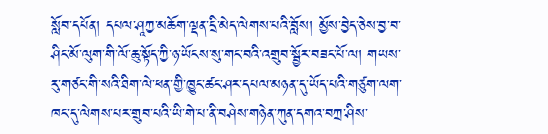སློབ་དཔོན། དཔལ་ཤཱཀྱ་མཆོག་ལྡན་དྲི་མེད་ལེགས་པའི་བློས། མྱོས་བྱེད་ཅེས་བྱ་བ་ཤིང་མོ་ལུག་གི་ལོ་ཆུ་སྟོད་ཀྱི་ཉ་ཡོངས་སུ་གང་བའི་འགྲུབ་སྦྱོར་བཟང་པོ་ལ། གཡས་རུ་གཙང་གི་སའི་ཐིག་ལེ་ཕན་གྱི་ཁྱུང་ཚང་ཤར་དཔལ་མཉན་དུ་ཡོད་པའི་གཙུག་ལག་ཁང་དུ་ལེགས་པར་གྲུབ་པའི་ཡི་གེ་པ་ནི་བཤེས་གཉེན་ཀུན་དགའ་བཀྲ་ཤིས་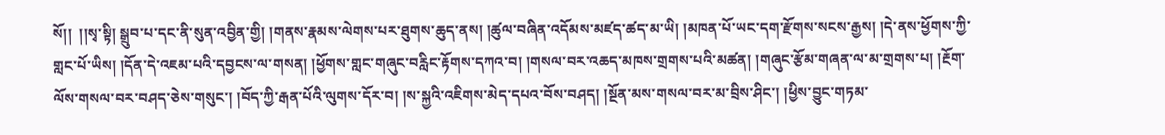སོ།།  །།སྭ་སྟི། སྒྲུབ་པ་དང་ནི་སུན་འབྱིན་གྱི། །གནས་རྣམས་ལེགས་པར་ཐུགས་ཆུད་ནས། །ཚུལ་བཞིན་འདོམས་མཛད་ཚད་མ་ཡི། །མཁན་པོ་ཡང་དག་རྫོགས་སངས་རྒྱས། །དེ་ནས་ཕྱོགས་ཀྱི་གླང་པོ་ཡིས། །དོན་དེ་འཇམ་པའི་དབྱངས་ལ་གསན། །ཕྱོགས་གླང་གཞུང་བརླིང་རྟོགས་དཀའ་བ། །གསལ་བར་འཆད་མཁས་གྲགས་པའི་མཚན། །གཞུང་རྩོམ་གཞན་ལ་མ་གྲགས་པ། །རྔོག་ལོས་གསལ་བར་བཤད་ཅེས་གསུང་། །བོད་ཀྱི་རྒན་པོའི་ལུགས་དོར་བ། །ས་སྐྱའི་འཇིགས་མེད་དཔའ་བོས་བཤད། །སྔོན་མས་གསལ་བར་མ་བྲིས་ཤིང་། །ཕྱིས་བྱུང་གཏམ་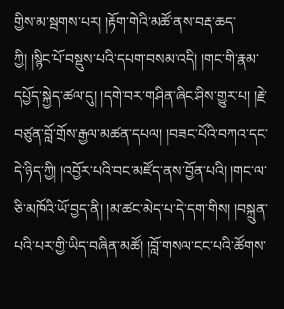གྱིས་མ་སྦགས་པར། །རྟོག་གེའི་མཚོ་ནས་བརྡ་ཆད་ཀྱི། །སྙིང་པོ་བསྡུས་པའི་དཔག་བསམ་འདི། །གང་གི་རྣམ་དཔྱོད་སྐྱེད་ཚལ་དུ། །དགེ་བར་གཤིན་ཞིང་ཤིས་གྱུར་པ། །རྗེ་བཙུན་བློ་གྲོས་རྒྱལ་མཚན་དཔལ། །བཟང་པོའི་བཀའ་དང་དེ་ཉིད་ཀྱི། །འབྱོར་པའི་བང་མཛོད་ནས་བྱོན་པའི། །གང་ལ་ཅི་མཁོའི་ཡོ་བྱད་ནི། །མ་ཚང་མེད་པ་དེ་དག་གིས། །བསྐྲུན་པའི་པར་གྱི་ཡིད་བཞིན་མཚོ། །བློ་གསལ་ངང་པའི་ཚོགས་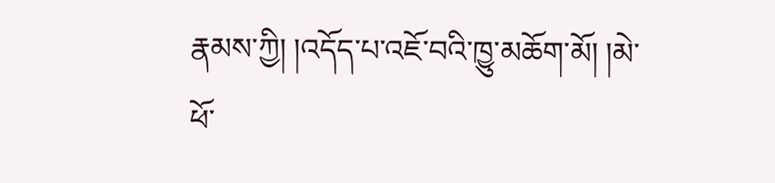རྣམས་ཀྱི། །འདོད་པ་འཇོ་བའི་ཁྱུ་མཆོག་མོ། །མེ་ཕོ་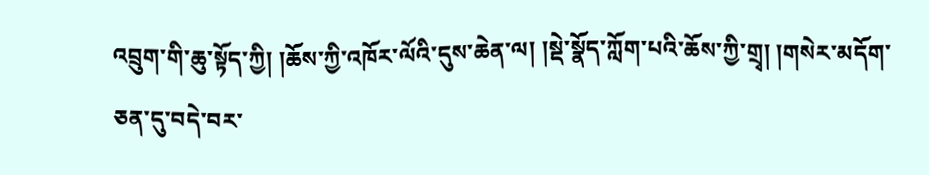འབྲུག་གི་ཆུ་སྟོད་ཀྱི། །ཆོས་ཀྱི་འཁོར་ལོའི་དུས་ཆེན་ལ། །སྡེ་སྣོད་ཀློག་པའི་ཆོས་ཀྱི་གྲྭ། །གསེར་མདོག་ཅན་དུ་བདེ་བར་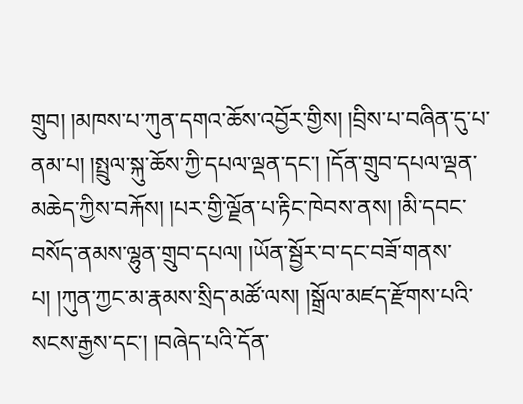གྲུབ། །མཁས་པ་ཀུན་དགའ་ཆོས་འབྱོར་གྱིས། །བྲིས་པ་བཞིན་དུ་པ་ནམ་པ། །སྤྲུལ་སྐུ་ཆོས་ཀྱི་དཔལ་ལྡན་དང་། །དོན་གྲུབ་དཔལ་ལྡན་མཆེད་ཀྱིས་བརྐོས། །པར་གྱི་ལྗོན་པ་རྟིང་ཁེབས་ནས། །མི་དབང་བསོད་ནམས་ལྷུན་གྲུབ་དཔལ། །ཡོན་སྦྱོར་བ་དང་བཟོ་གནས་པ། །ཀུན་ཀྱང་མ་རྣམས་སྲིད་མཚོ་ལས། །སྒྲོལ་མཛད་རྫོགས་པའི་སངས་རྒྱས་དང་། །བཞེད་པའི་དོན་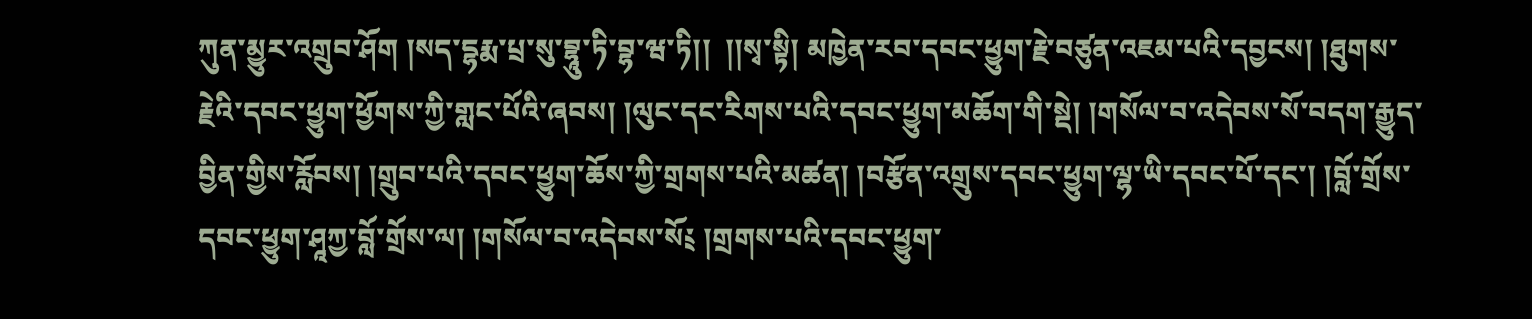ཀུན་མྱུར་འགྲུབ་ཤོག །སད་དྷརྨ་པྲ་སུ་བྷཱུ་ཏི་བྷ་ཝ་ཏི།།  །།སྭ་སྟི། མཁྱེན་རབ་དབང་ཕྱུག་རྗེ་བཙུན་འཇམ་པའི་དབྱངས། །ཐུགས་རྗེའི་དབང་ཕྱུག་ཕྱོགས་ཀྱི་གླང་པོའི་ཞབས། །ལུང་དང་རིགས་པའི་དབང་ཕྱུག་མཆོག་གི་སྡེ། །གསོལ་བ་འདེབས་སོ་བདག་རྒྱུད་བྱིན་གྱིས་རློབས། །གྲུབ་པའི་དབང་ཕྱུག་ཆོས་ཀྱི་གྲགས་པའི་མཚན། །བརྩོན་འགྲུས་དབང་ཕྱུག་ལྷ་ཡི་དབང་པོ་དང་། །བློ་གྲོས་དབང་ཕྱུག་ཤཱཀྱ་བློ་གྲོས་ལ། །གསོལ་བ་འདེབས་སོ༴ །གྲགས་པའི་དབང་ཕྱུག་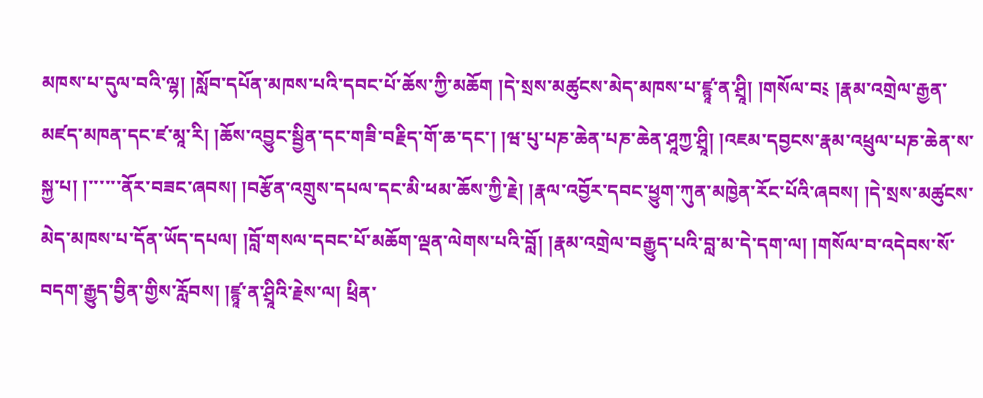མཁས་པ་དུལ་བའི་ལྷ། །སློབ་དཔོན་མཁས་པའི་དབང་པོ་ཆོས་ཀྱི་མཆོག །དེ་སྲས་མཚུངས་མེད་མཁས་པ་ཛྙཱ་ན་ཤྲཱི། །གསོལ་བ༴ །རྣམ་འགྲེལ་རྒྱན་མཛད་མཁན་དང་ཛ་མཱ་རི། །ཆོས་འབྱུང་སྦྱིན་དང་གཟི་བརྗིད་གོ་ཆ་དང་། །ཝ་པུ་པཎ་ཆེན་པཎ་ཆེན་ཤཱཀྱ་ཤྲཱི། །འཇམ་དབྱངས་རྣམ་འཕྲུལ་པཎ་ཆེན་ས་སྐྱ་པ། །་་་་་་ནོར་བཟང་ཞབས། །བརྩོན་འགྲུས་དཔལ་དང་མི་ཕམ་ཆོས་ཀྱི་རྗེ། །རྣལ་འབྱོར་དབང་ཕྱུག་ཀུན་མཁྱེན་རོང་པོའི་ཞབས། །དེ་སྲས་མཚུངས་མེད་མཁས་པ་དོན་ཡོད་དཔལ། །བློ་གསལ་དབང་པོ་མཆོག་ལྡན་ལེགས་པའི་བློ། །རྣམ་འགྲེལ་བརྒྱུད་པའི་བླ་མ་དེ་དག་ལ། །གསོལ་བ་འདེབས་སོ་བདག་རྒྱུད་བྱིན་གྱིས་རློབས། །ཛྙཱ་ན་ཤྲཱིའི་རྗེས་ལ། ཕྲིན་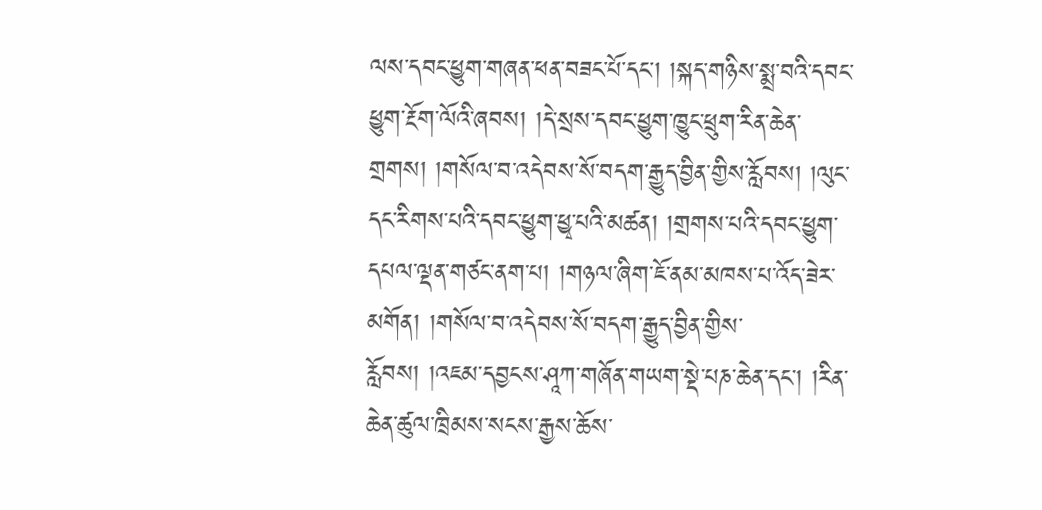ལས་དབང་ཕྱུག་གཞན་ཕན་བཟང་པོ་དང་། །སྐད་གཉིས་སྨྲ་བའི་དབང་ཕྱུག་རྔོག་ལོའི་ཞབས། །དེ་སྲས་དབང་ཕྱུག་ཁྱུང་ཕྲུག་རིན་ཆེན་གྲགས། །གསོལ་བ་འདེབས་སོ་བདག་རྒྱུད་བྱིན་གྱིས་རློབས། །ལུང་དང་རིགས་པའི་དབང་ཕྱུག་ཕྱྭ་པའི་མཚན། །གྲགས་པའི་དབང་ཕྱུག་དཔལ་ལྡན་གཙང་ནག་པ། །གཉལ་ཞིག་ཇོ་ནམ་མཁས་པ་འོད་ཟེར་མགོན། །གསོལ་བ་འདེབས་སོ་བདག་རྒྱུད་བྱིན་གྱིས་རློབས། །འཇམ་དབྱངས་ཤཱཀ་གཞོན་གཡག་སྡེ་པཎ་ཆེན་དང་། །རིན་ཆེན་ཚུལ་ཁྲིམས་སངས་རྒྱས་ཆོས་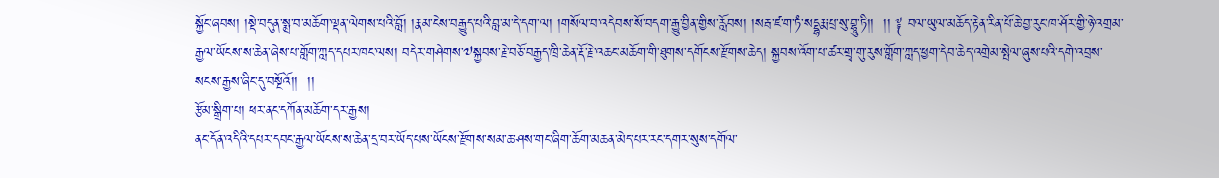སྐྱོང་ཞབས། །སྡེ་བདུན་སྨྲ་བ་མཆོག་ལྡན་ལེགས་པའི་བློ། །རྣམ་ངེས་བརྒྱུད་པའི་བླ་མ་དེ་དག་ལ། །གསོལ་བ་འདེབས་སོ་བདག་རྒྱུ་བྱིན་གྱིས་རློབས། །སརྦ་ཛ་ག་ཏཾ་སདྡྷརྨ་པྲ་སུ་བྷཱུ་ཏི།།  །། ༈ བལ་ཡུལ་མཆོད་རྟེན་རིན་པོ་ཆེ་བྱ་རུང་ཁ་ཤོར་གྱི་ཉེ་འགྲམ་རྒྱལ་ཡོངས་ས་ཆེན་ཞེས་པ་གློག་ཀླད་དཔར་ཁང་ལས། བདེར་གཤེགས་༧སྐྱབས་རྗེ་བཅོ་བརྒྱད་ཁྲི་ཆེན་རྡོ་རྗེ་འཆང་མཆོག་གི་ཐུགས་དགོངས་རྫོགས་ཆེད། སྐྱབས་འོག་པ་ཚར་གྲྭ་གུ་རུས་གློག་ཀླད་ཕྱག་དེབ་ཆེད་འགྲེམ་སྤེལ་ཞུས་པའི་དགེ་འབྲས་སངས་རྒྱས་ཞིང་དུ་བསྔོའོ།།  །།
རྩོམ་སྒྲིག་པ། ཕར་ནང་དཀོན་མཆོག་དར་རྒྱས།
ནང་དོན་འདིའི་དཔར་དབང་རྒྱལ་ཡོངས་ས་ཆེན་དྲ་བར་ཡོད་པས་ཡོངས་རྫོགས་སམ་ཆ་ཤས་གང་ཞིག་ཆོག་མཆན་མེད་པར་རང་དགར་སུས་དགོལ་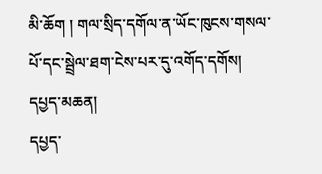མི་ཆོག ། གལ་སྲིད་དགོལ་ན་ཡོང་ཁུངས་གསལ་པོ་དང་སྦྲེལ་ཐག་ངེས་པར་དུ་འགོད་དགོས།
དཔྱད་མཆན།
དཔྱད་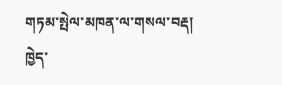གཏམ་སྤེལ་མཁན་ལ་གསལ་བརྡ།
ཁྱེད་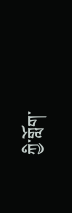ཀྱི་གློག་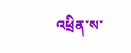འཕྲིན་ས་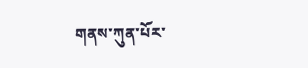གནས་ཀུན་པོར་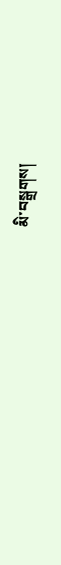མི་བསྒྲགས།